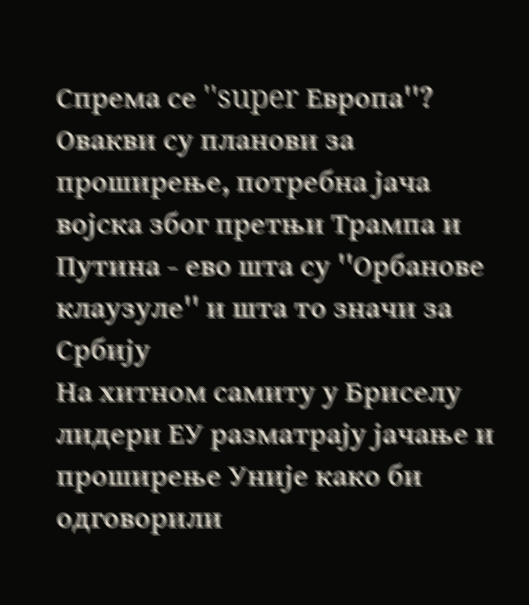Спрема се ''super Европа''? Овакви су планови за проширење, потребна јача војска због претњи Трампа и Путина - ево шта су ''Орбанове клаузуле'' и шта то значи за Србију
На хитном самиту у Бриселу лидери ЕУ разматрају јачање и проширење Уније како би одговорили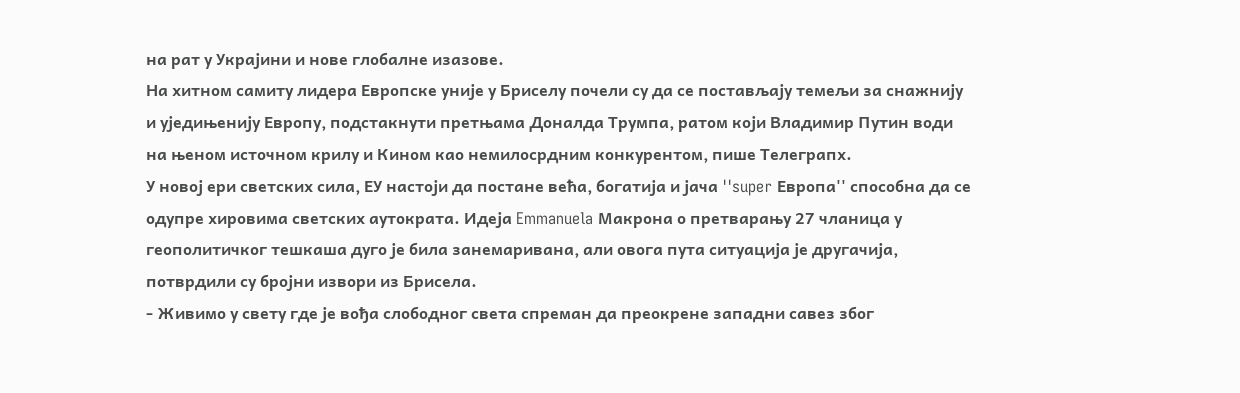на рат у Украјини и нове глобалне изазове.
На хитном самиту лидера Европске уније у Бриселу почели су да се постављају темељи за снажнију и уједињенију Европу, подстакнути претњама Доналда Трумпа, ратом који Владимир Путин води на њеном источном крилу и Кином као немилосрдним конкурентом, пише Телеграпх.
У новој ери светских сила, ЕУ настоји да постане већа, богатија и јача ''super Европа'' способна да се одупре хировима светских аутократа. Идеја Emmanuela Макрона о претварању 27 чланица у геополитичког тешкаша дуго је била занемаривана, али овога пута ситуација је другачија, потврдили су бројни извори из Брисела.
- Живимо у свету где је вођа слободног света спреман да преокрене западни савез због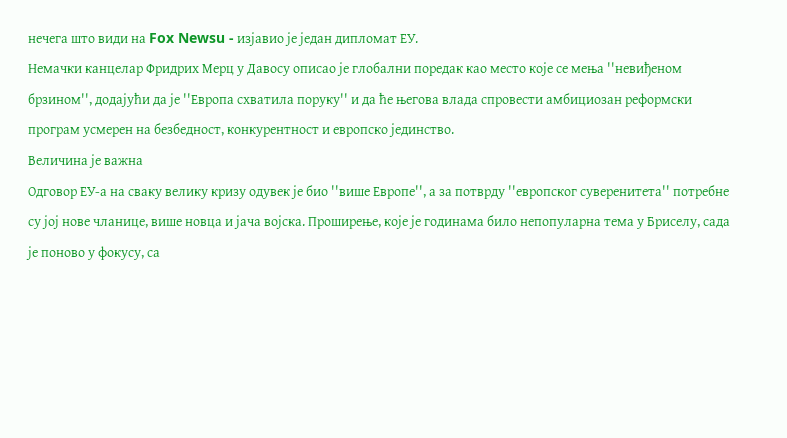нечега што види на Fox Newsu - изјавио је један дипломат ЕУ.
Немачки канцелар Фридрих Мерц у Давосу описао је глобални поредак као место које се мења ''невиђеном брзином'', додајући да је ''Европа схватила поруку'' и да ће његова влада спровести амбициозан реформски програм усмерен на безбедност, конкурентност и европско јединство.
Величина је важна
Одговор ЕУ-а на сваку велику кризу одувек је био ''више Европе'', а за потврду ''европског суверенитета'' потребне су јој нове чланице, више новца и јача војска. Проширење, које је годинама било непопуларна тема у Бриселу, сада је поново у фокусу, са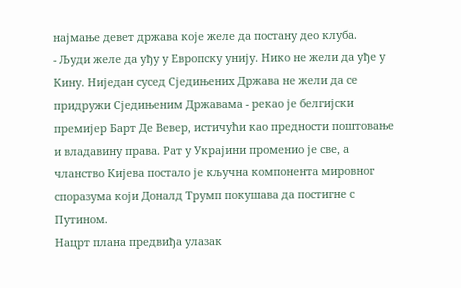најмање девет држава које желе да постану део клуба.
- Људи желе да уђу у Европску унију. Нико не жели да уђе у Кину. Ниједан сусед Сједињених Држава не жели да се придружи Сједињеним Државама - рекао је белгијски премијер Барт Де Вевер, истичући као предности поштовање и владавину права. Рат у Украјини променио је све, а чланство Кијева постало је кључна компонента мировног споразума који Доналд Трумп покушава да постигне с Путином.
Нацрт плана предвиђа улазак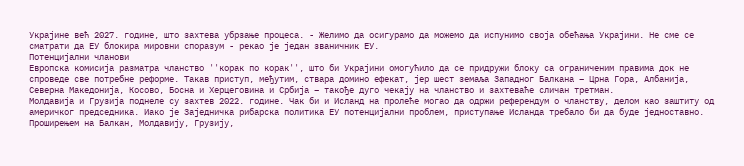Украјине већ 2027. године, што захтева убрзање процеса. - Желимо да осигурамо да можемо да испунимо своја обећања Украјини. Не сме се сматрати да ЕУ блокира мировни споразум - рекао је један званичник ЕУ.
Потенцијални чланови
Европска комисија разматра чланство ''корак по корак'', што би Украјини омогућило да се придружи блоку са ограниченим правима док не спроведе све потребне реформе. Такав приступ, међутим, ствара домино ефекат, јер шест земаља Западног Балкана – Црна Гора, Албанија, Северна Македонија, Косово, Босна и Херцеговина и Србија – такође дуго чекају на чланство и захтеваће сличан третман.
Молдавија и Грузија поднеле су захтев 2022. године. Чак би и Исланд на пролеће могао да одржи референдум о чланству, делом као заштиту од америчког председника. Иако је Заједничка рибарска политика ЕУ потенцијални проблем, приступање Исланда требало би да буде једноставно.
Проширењем на Балкан, Молдавију, Грузију,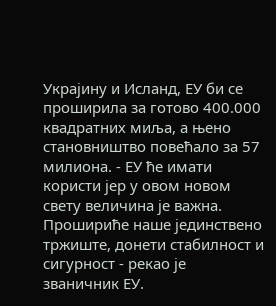Украјину и Исланд, ЕУ би се проширила за готово 400.000 квадратних миља, а њено становништво повећало за 57 милиона. - ЕУ ће имати користи јер у овом новом свету величина је важна. Прошириће наше јединствено тржиште, донети стабилност и сигурност - рекао је званичник ЕУ.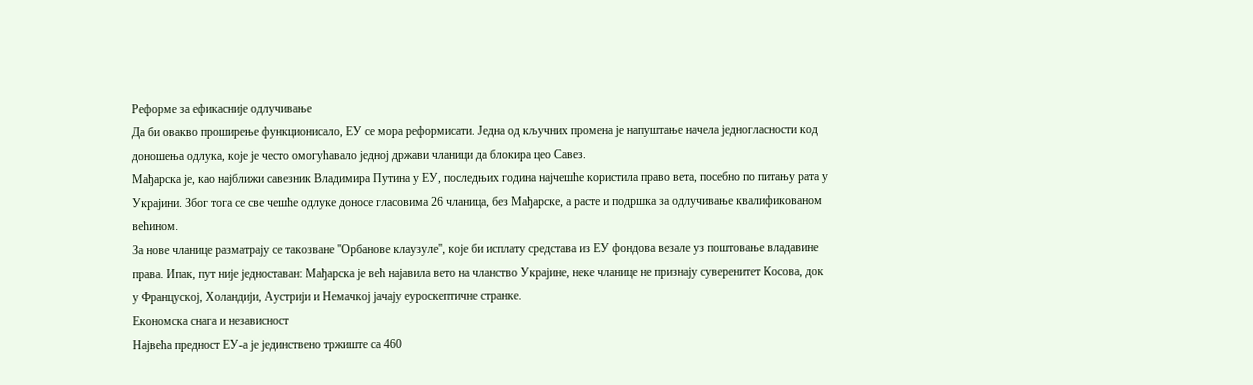Реформе за ефикасније одлучивање
Да би овакво проширење функционисало, ЕУ се мора реформисати. Једна од кључних промена је напуштање начела једногласности код доношења одлука, које је често омогућавало једној држави чланици да блокира цео Савез.
Мађарска је, као најближи савезник Владимира Путина у ЕУ, последњих година најчешће користила право вета, посебно по питању рата у Украјини. Због тога се све чешће одлуке доносе гласовима 26 чланица, без Мађарске, а расте и подршка за одлучивање квалификованом већином.
За нове чланице разматрају се такозване ''Орбанове клаузуле'', које би исплату средстава из ЕУ фондова везале уз поштовање владавине права. Ипак, пут није једноставан: Мађарска је већ најавила вето на чланство Украјине, неке чланице не признају суверенитет Косова, док у Француској, Холандији, Аустрији и Немачкој јачају еуроскептичне странке.
Економска снага и независност
Највећа предност ЕУ-а је јединствено тржиште са 460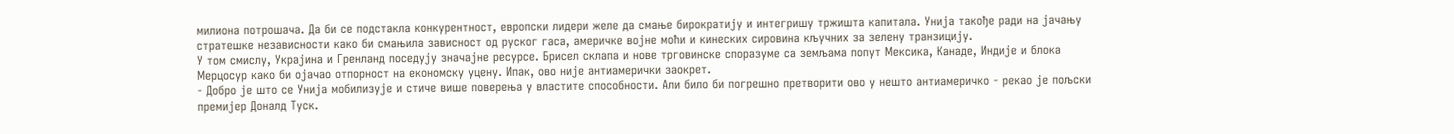милиона потрошача. Да би се подстакла конкурентност, европски лидери желе да смање бирократију и интегришу тржишта капитала. Унија такође ради на јачању стратешке независности како би смањила зависност од руског гаса, америчке војне моћи и кинеских сировина кључних за зелену транзицију.
У том смислу, Украјина и Гренланд поседују значајне ресурсе. Брисел склапа и нове трговинске споразуме са земљама попут Мексика, Канаде, Индије и блока Мерцосур како би ојачао отпорност на економску уцену. Ипак, ово није антиамерички заокрет.
- Добро је што се Унија мобилизује и стиче више поверења у властите способности. Али било би погрешно претворити ово у нешто антиамеричко - рекао је пољски премијер Доналд Туск.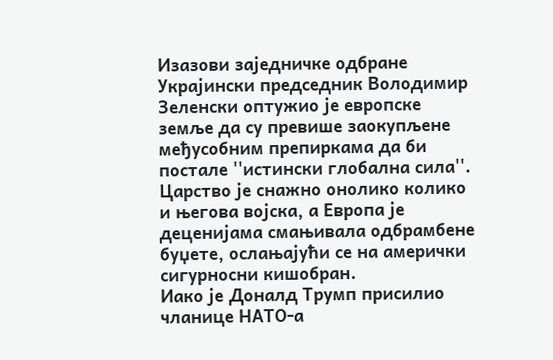Изазови заједничке одбране
Украјински председник Володимир Зеленски оптужио је европске земље да су превише заокупљене међусобним препиркама да би постале ''истински глобална сила''. Царство је снажно онолико колико и његова војска, а Европа је деценијама смањивала одбрамбене буџете, ослањајући се на амерички сигурносни кишобран.
Иако је Доналд Трумп присилио чланице НАТО-а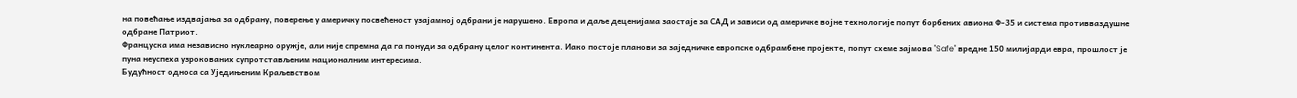на повећање издвајања за одбрану, поверење у америчку посвећеност узајамној одбрани је нарушено. Европа и даље деценијама заостаје за САД и зависи од америчке војне технологије попут борбених авиона Ф-35 и система противваздушне одбране Патриот.
Француска има независно нуклеарно оружје, али није спремна да га понуди за одбрану целог континента. Иако постоје планови за заједничке европске одбрамбене пројекте, попут схеме зајмова ''Safe'' вредне 150 милијарди евра, прошлост је пуна неуспеха узрокованих супротстављеним националним интересима.
Будућност односа са Уједињеним Краљевством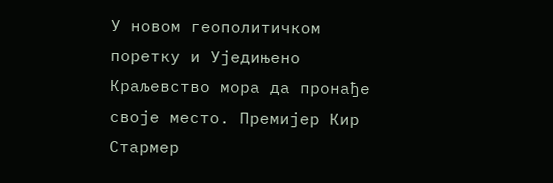У новом геополитичком поретку и Уједињено Краљевство мора да пронађе своје место. Премијер Кир Стармер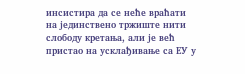инсистира да се неће враћати на јединствено тржиште нити слободу кретања, али је већ пристао на усклађивање са ЕУ у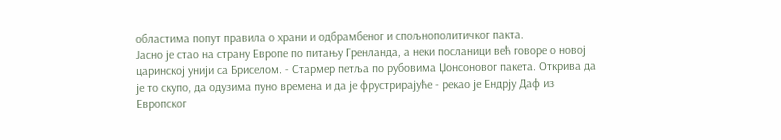областима попут правила о храни и одбрамбеног и спољнополитичког пакта.
Јасно је стао на страну Европе по питању Гренланда, а неки посланици већ говоре о новој царинској унији са Бриселом. - Стармер петља по рубовима Џонсоновог пакета. Открива да је то скупо, да одузима пуно времена и да је фрустрирајуће - рекао је Ендрју Даф из Европског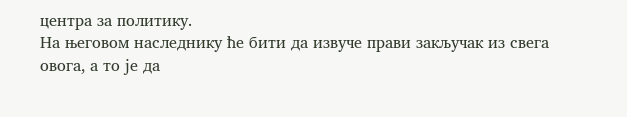центра за политику.
На његовом наследнику ће бити да извуче прави закључак из свега овога, а то је да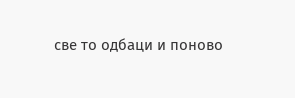све то одбаци и поново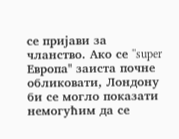се пријави за чланство. Ако се ''super Европа'' заиста почне обликовати, Лондону би се могло показати немогућим да се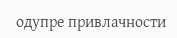одупре привлачности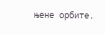њене орбите.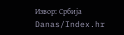Извор: Србија Danas/Index.hr